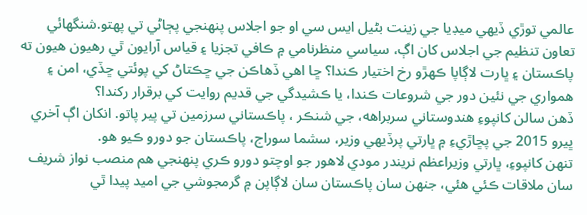عالمي توڙي ڏيھي ميڊيا جي زينت بڻيل ايس سي او جو اجلاس پنھنجي پڄاڻي تي پهتو.شنگھائي تعاون تنظيم جي اجلاس کان اڳ، سياسي منظرنامي ۾ ڪافي تجزيا ۽ قياس آرايون ٿي رھيون هيون ته پاڪستان ۽ ڀارت لاڳاپا ڪهڙو رخ اختيار ڪندا؟ ڇا اهي ڏهاڪن جي ڇڪتاڻ کي پوئتي ڇڏي، امن ۽ همواري جي نئين دور جي شروعات ڪندا، يا ڪشيدگي جي قديم روايت کي برقرار رکندا؟
ڏھن سالن کانپوءِ ھندوستاني سربراهه، جي شنڪر ، پاڪستاني سرزمين تي پير پاتو. انکان اڳ آخري ڀيرو 2015 جي پڇاڙيءِ ۾ ڀارتي پرڏيهي وزير، سشما سوراج، پاڪستان جو دورو ڪيو هو.
تنھن کانپوءِ، ڀارتي وزيراعظم نريندر مودي لاهور جو اوچتو دورو ڪري پنهنجي هم منصب نواز شريف سان ملاقات ڪئي ھئي، جنهن سان پاڪستان سان لاڳاپن ۾ گرمجوشي جي اميد پيدا ٿي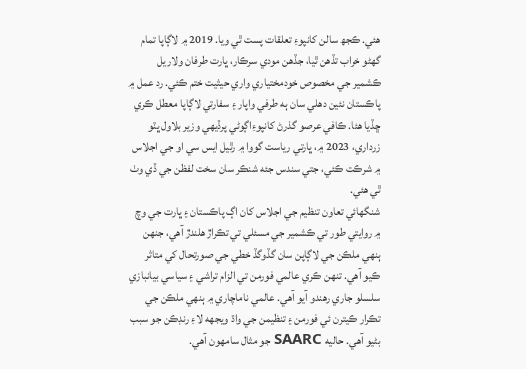ھئي. ڪجھ سالن کانپوءِ تعلقات پست ٿي ويا. 2019 ۾ لاڳاپا تمام گهڻو خراب تڏھن ٿيا، جڏهن مودي سرڪار، ڀارت طرفان ولاريل ڪشمير جي مخصوص خودمختياري واري حيثيت ختم ڪئي. رد عمل ۾ پاڪستان نئين دهلي سان ٻه طرفي واپار ۽ سفارتي لاڳاپا معطل ڪري ڇڏيا ھئا. ڪافي عرصو گذرڻ کانپوءِاڳوڻي پرڏيهي وزير بلاول ڀٽو زرداري، 2023 ۾، ڀارتي رياست گووا ۾ رٿيل ايس سي او جي اجلاس ۾ شرڪت ڪئي، جتي سندس جئه شنڪر سان سخت لفظن جي ڏي وٺ ٿي ھئي.
شنگھائي تعاون تنظيم جي اجلاس کان اڳ پاڪستان ۽ ڀارت جي وچ ۾ روايتي طور تي ڪشمير جي مسئلي تي تڪراڙ ھلندڙ آھي، جنهن ٻنهي ملڪن جي لاڳاپن سان گڏوگڏ خطي جي صورتحال کي متاثر ڪيو آھي. تنھن ڪري عالمي فورمن تي الزام تراشي ۽ سياسي بيانبازي سلسلو جاري رهندو آيو آھي. عالمي ناماچاري ۾ ٻنھي ملڪن جي تڪرار ڪيترن ئي فورمن ۽ تنظيمن جي واڌ ويجهه لاءِ رنڊڪن جو سبب بڻيو آهي. حاليه SAARC جو مثال سامھون آھي.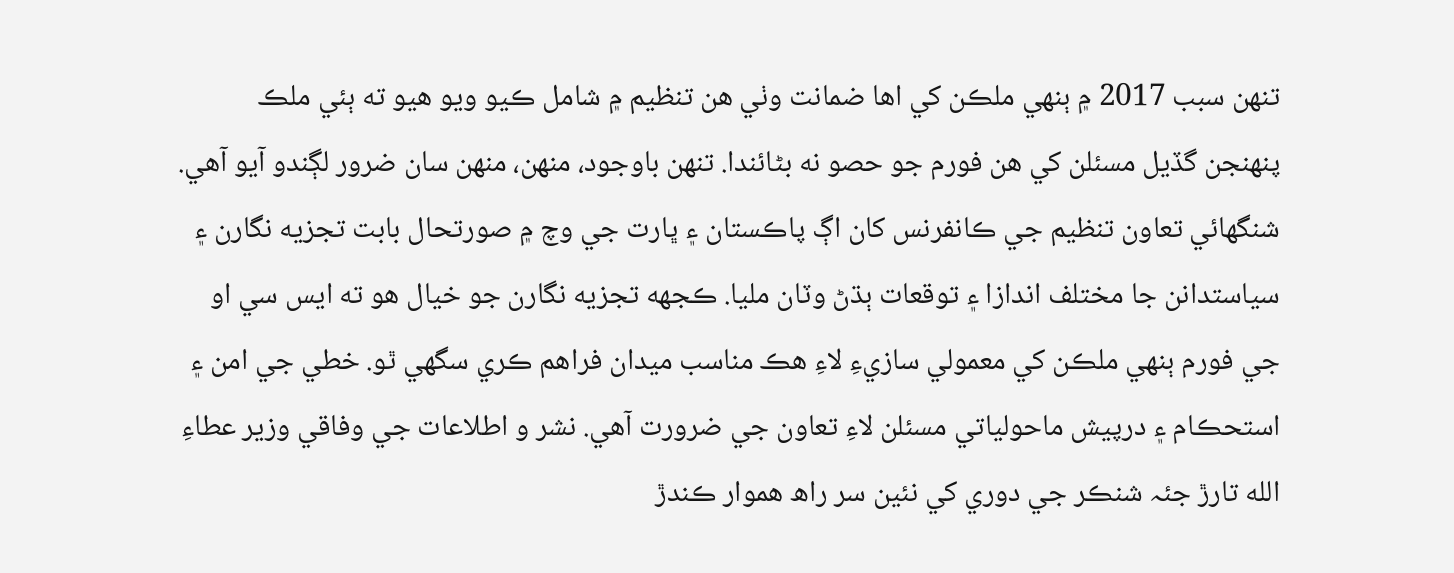تنھن سبب 2017 ۾ ٻنھي ملڪن کي اھا ضمانت وٺي ھن تنظيم ۾ شامل ڪيو ويو ھيو ته ٻئي ملڪ پنھنجن گڏيل مسئلن کي ھن فورم جو حصو نه بڻائندا. تنھن باوجود، منھن، منھن سان ضرور لڳندو آيو آھي.
شنگھائي تعاون تنظيم جي ڪانفرنس کان اڳ پاڪستان ۽ ڀارت جي وچ ۾ صورتحال بابت تجزيه نگارن ۽ سياستدانن جا مختلف اندازا ۽ توقعات ٻڌڻ وٽان مليا. ڪجهه تجزيه نگارن جو خيال هو ته ايس سي او جي فورم ٻنهي ملڪن کي معمولي سازيءِ لاءِ هڪ مناسب ميدان فراهم ڪري سگهي ٿو. خطي جي امن ۽ استحڪام ۽ درپيش ماحولياتي مسئلن لاءِ تعاون جي ضرورت آهي. نشر و اطلاعات جي وفاقي وزير عطاءِ الله تارڙ جئہ شنڪر جي دوري کي نئين سر راھ هموار ڪندڙ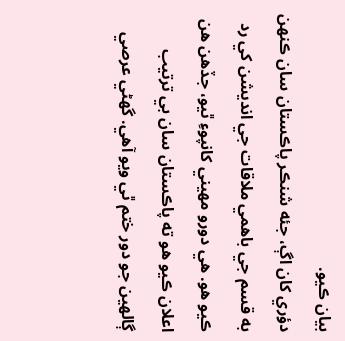بيان ڪيو.
دؤري کان اڳ، جئه شنڪر پاڪستان سان ڪنھن به قسم جي باھمي ملاقات جي انديشن کي رد ڪيو ھو. ھي دورو مهيني کانپوءِ ٿيو، جڏهن هن اعلان ڪيو ھو ته پاڪستان سان بي ترتيب ڳالهين جو دور ختم ٿي ويو آهي. گھڻي عرصي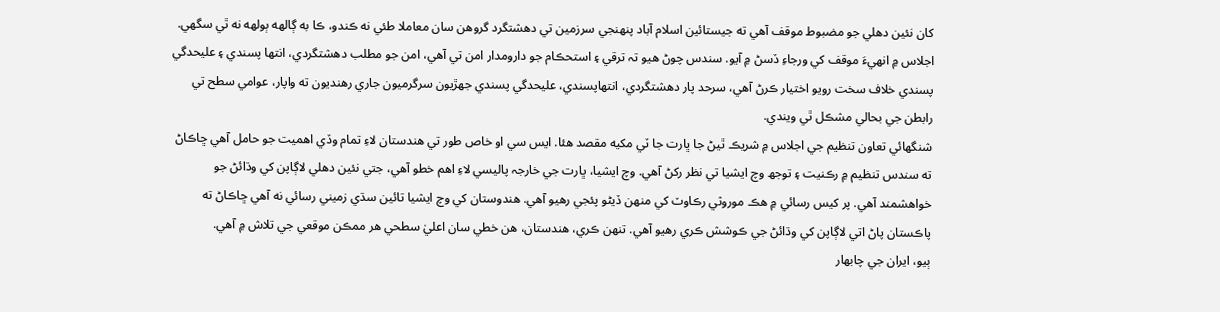کان نئين دهلي جو مضبوط موقف آهي ته جيستائين اسلام آباد پنهنجي سرزمين تي دهشتگرد گروھن سان معاملا طئي نه ڪندو، ڪا به ڳالهه ٻولهه نه ٿي سگهي. اجلاس ۾ انھيءَ موقف کي ورجاءِ ڏسڻ ۾ آيو. سندس چوڻ ھيو تہ ترقي ۽ استحڪام جو دارومدار امن تي آهي، امن جو مطلب دهشتگردي، انتها پسندي ۽ عليحدگي پسندي خلاف سخت رويو اختيار ڪرڻ آهي، سرحد پار دهشتگردي، انتهاپسندي، عليحدگي پسندي جهڙيون سرگرميون جاري رهنديون ته واپار، عوامي سطح تي رابطن جي بحالي مشڪل ٿي ويندي.
شنگھائي تعاون تنظيم جي اجلاس ۾ شريڪ ٿيڻ جا ڀارت جا ٽي مکيه مقصد ھئا. ايس سي او خاص طور تي هندستان لاءِ تمام وڏي اھميت جو حامل آهي ڇاڪاڻ ته سندس تنظيم ۾ رڪنيت ۽ توجھ وچ ايشيا تي نظر رکڻ آھي. وچ ايشيا، ڀارت جي خارجہ پاليسي لاءِ اھم خطو آھي، جتي نئين دهلي لاڳاپن کي وڌائڻ جو خواهشمند آهي. پر کيس رسائي ۾ هڪ موروثي رڪاوٽ کي منهن ڏيڻو پئجي رھيو آھي. هندوستان کي وچ ايشيا تائين سڌي زميني رسائي نه آهي ڇاڪاڻ ته پاڪستان پاڻ اتي لاڳاپن کي وڌائڻ جي ڪوشش ڪري رھيو آھي. تنھن ڪري، هندستان، هن خطي سان اعليٰ سطحي ھر ممڪن موقعي جي تلاش ۾ آھي.
ٻيو، ايران جي چابهار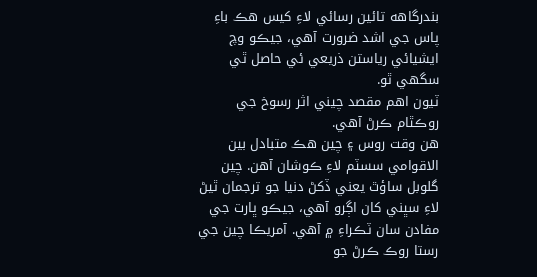بندرگاهه تائين رسائي لاءِ کيس ھڪ باءِ پاس جي اشد ضرورت آھي، جيڪو وچ ايشيائي رياستن ذريعي ئي حاصل ٿي سگھي ٿو.
ٽيون اھم مقصد چيني اثر رسوخ جي روڪٿام ڪرڻ آھي.
ھن وقت روس ۽ چين ھڪ متبادل بين الاقوامي سسٽم لاءِ ڪوشان آھن. چين گلوبل ساؤٿ يعني ڏکڻ دنيا جو ترجمان ٿيڻ لاءِ سڀني کان اڳرو آھي، جيڪو ڀارت جي مفادن سان ٽڪراءِ ۾ آھي. آمريڪا چين جي رستا روڪ ڪرڻ جو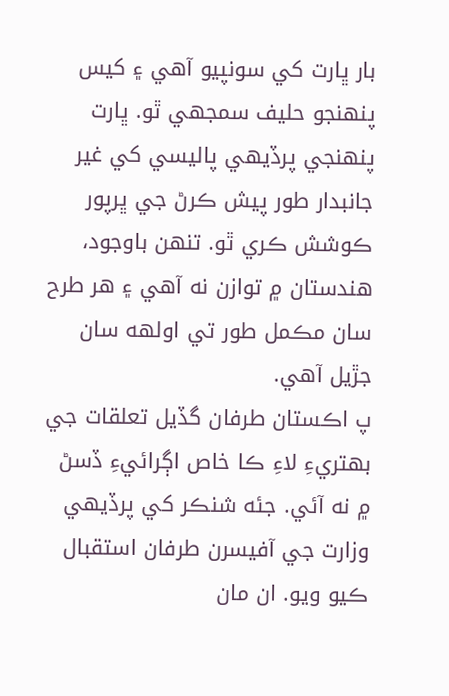بار ڀارت کي سونپيو آھي ۽ کيس پنھنجو حليف سمجھي ٿو. ڀارت پنھنجي پرڏيهي پاليسي کي غير جانبدار طور پيش ڪرڻ جي ڀرپور ڪوشش ڪري ٿو. تنھن باوجود، هندستان ۾ توازن نه آهي ۽ ھر طرح سان مڪمل طور تي اولهه سان جڙيل آهي.
پ اڪستان طرفان گڏيل تعلقات جي بھتريءِ لاءِ ڪا خاص اڳرائيءِ ڏسڻ ۾ نه آئي. جئه شنڪر کي پرڏيهي وزارت جي آفيسرن طرفان استقبال ڪيو ويو. ان مان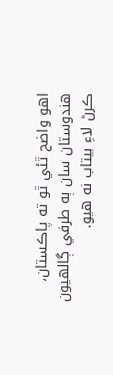اھو واضح ٿئي ٿو ته پاڪستان، هندوستان سان ٻه طرفي ڳالهيون ڪرڻ لاءِ بيتاب نه ھيو.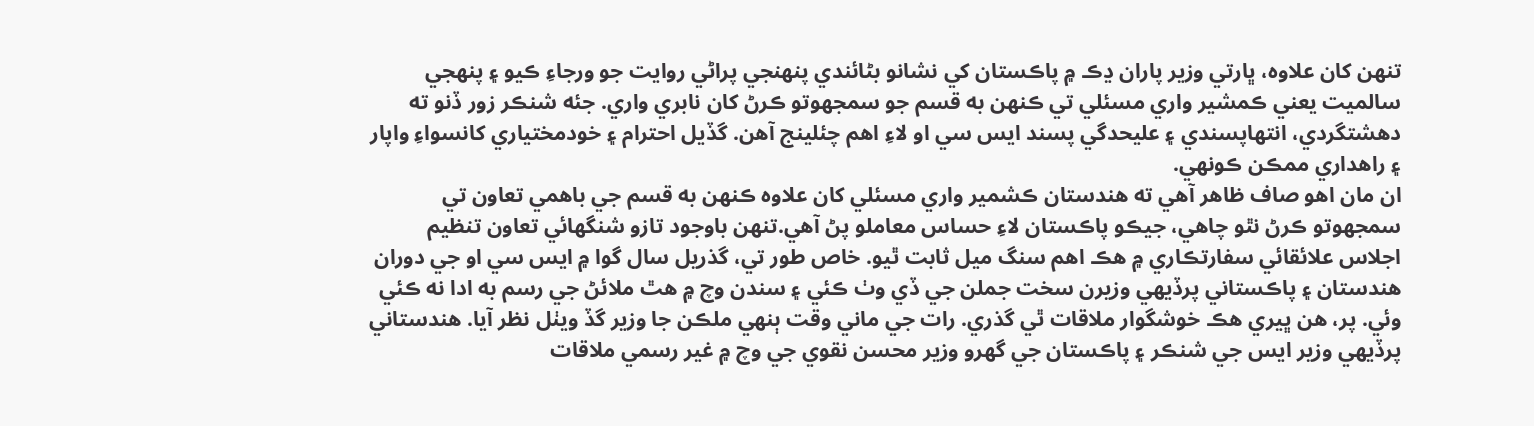تنھن کان علاوہ، ڀارتي وزير پاران ڍڪ ۾ پاڪستان کي نشانو بڻائندي پنھنجي پراڻي روايت جو ورجاءِ ڪيو ۽ پنھجي سالميت يعني ڪمشير واري مسئلي تي ڪنھن به قسم جو سمجھوتو ڪرڻ کان نابري واري. جئه شنڪر زور ڏنو ته دهشتگردي، انتهاپسندي ۽ عليحدگي پسند ايس سي او لاءِ اهم چئلينج آهن. گڏيل احترام ۽ خودمختياري کانسواءِ واپار ۽ راهداري ممڪن ڪونهي.
ان مان اھو صاف ظاھر آھي ته ھندستان ڪشمير واري مسئلي کان علاوہ ڪنھن به قسم جي باھمي تعاون تي سمجھوتو ڪرڻ نٿو چاهي، جيڪو پاڪستان لاءِ حساس معاملو پڻ آھي.تنھن باوجود تازو شنگھائي تعاون تنظيم اجلاس علائقائي سفارتڪاري ۾ هڪ اهم سنگ ميل ثابت ٿيو. خاص طور تي، گذريل سال گوا ۾ ايس سي او جي دوران هندستان ۽ پاڪستاني پرڏيهي وزيرن سخت جملن جي ڏي وٺ ڪئي ۽ سندن وچ ۾ هٿ ملائڻ جي رسم به ادا نه ڪئي وئي. پر، هن ڀيري هڪ خوشگوار ملاقات ٿي گذري. رات جي ماني وقت ٻنھي ملڪن جا وزير گڏ ويٺل نظر آيا. هندستاني پرڏيهي وزير ايس جي شنڪر ۽ پاڪستان جي گهرو وزير محسن نقوي جي وچ ۾ غير رسمي ملاقات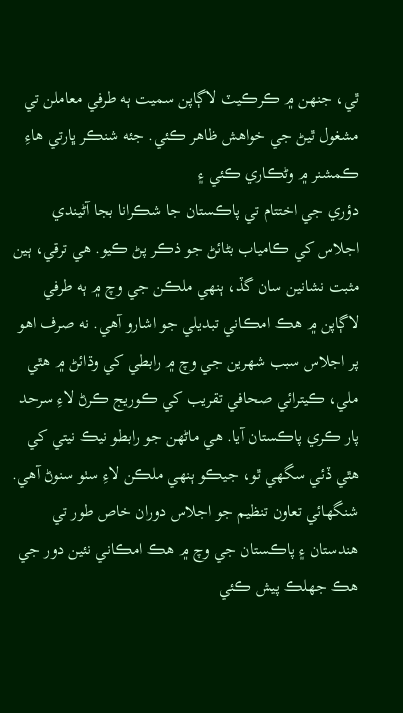ٿي، جنھن ۾ ڪرڪيٽ لاڳاپن سميت ٻه طرفي معاملن تي مشغول ٿيڻ جي خواهش ظاهر ڪئي. جئه شنڪر ڀارتي ھاءِ ڪمشنر ۾ وڻڪاري ڪئي ۽
دؤري جي اختتام تي پاڪستان جا شڪرانا بجا آڻيندي اجلاس کي ڪامياب بڻائڻ جو ذڪر پڻ ڪيو. هي ترقي، ٻين مثبت نشانين سان گڏ، ٻنهي ملڪن جي وچ ۾ ٻه طرفي لاڳاپن ۾ هڪ امڪاني تبديلي جو اشارو آھي. نه صرف اھو پر اجلاس سبب شهرين جي وچ ۾ رابطي کي وڌائڻ ۾ ھٿي ملي، ڪيترائي صحافي تقريب کي ڪوريج ڪرڻ لاءِ سرحد پار ڪري پاڪستان آيا. هي ماڻهن جو رابطو نيڪ نيتي کي هٿي ڏئي سگهي ٿو، جيڪو ٻنھي ملڪن لاءِ سٺو سنوڻ آهي.
شنگھائي تعاون تنظيم جو اجلاس دوران خاص طور تي هندستان ۽ پاڪستان جي وچ ۾ هڪ امڪاني نئين دور جي هڪ جھلڪ پيش ڪئي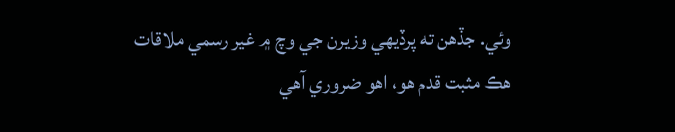وئي. جڏهن ته پرڏيهي وزيرن جي وچ ۾ غير رسمي ملاقات هڪ مثبت قدم هو، اهو ضروري آهي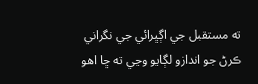ته مستقبل جي اڳڀرائي جي نگراني ڪرڻ جو اندازو لڳايو وڃي ته ڇا اهو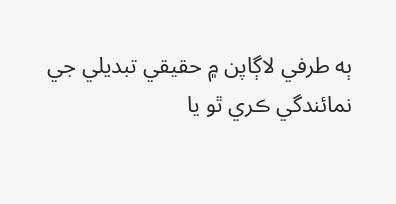ٻه طرفي لاڳاپن ۾ حقيقي تبديلي جي نمائندگي ڪري ٿو يا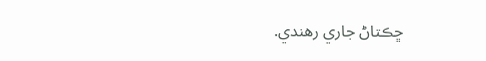ڇڪتاڻ جاري رهندي.